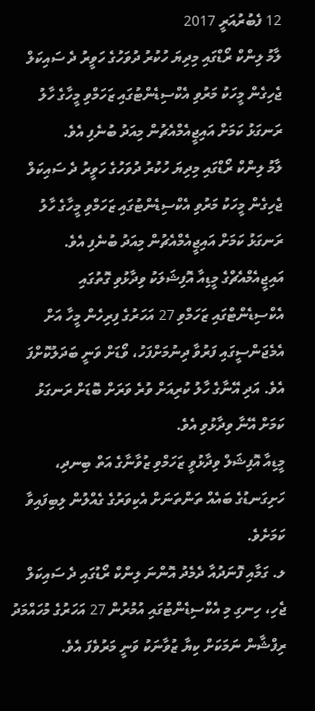12 ފެބުރުއަރީ 2017
ލާމު ލިންކް ރޯޑްގައި މިދިޔަ ހުކުރު ދުވަހުގެ ހަވީރު ދެ ސައިކަލް ޖެހިގެން މީހަކު މަރުވި އެކްސިޑެންޓުގައި ޒަހަމްވި މީހާގެ ހާލު ރަނގަޅު ކަމަށް އައިޖީއެމްއެޗުން މިއަދު ބުނެފި އެވެ.
ލާމު ލިންކް ރޯޑްގައި މިދިޔަ ހުކުރު ދުވަހުގެ ހަވީރު ދެ ސައިކަލް ޖެހިގެން މީހަކު މަރުވި އެކްސިޑެންޓުގައި ޒަހަމްވި މީހާގެ ހާލު ރަނގަޅު ކަމަށް އައިޖީއެމްއެޗުން މިއަދު ބުނެފި އެވެ.
އައިޖީއެމްއެޗްގެ މީޑިއާ އޮފިޝަލަކު ވިދާޅުވި ގޮތުގައި އެކްސިޑެންޓްގައި ޒަހަމްވި 27 އަހަރުގެ ފިރިހެން މީހާ އަށް އެމެޖަންސީގައި ފަރުވާ ދިނުމަށްފަހު، ވޯޑަށް ވަނީ ބަދަލުކޮށްފަ އެވެ. އަދި އޭނާގެ ހާލު ކުރިއަށް ވުރެ ވަރަށް ބޮޑަށް ރަނގަޅު ކަމަށް އޭނާ ވިދާޅުވި އެވެ.
މީޑިއާ އޮފިޝަލް ވިދާޅުވީ ޒަހަމްވި ޒުވާނާގެ އަތް ބިނދި، ހަށިގަނޑުގެ ބައެއް ތަންތަނަށް އެކިވަރުގެ ގެއްލުން ލިބިފައިވާ ކަމަށެވެ.
ލ. ގަމާއި ފޮނަދުއާ ދެމެދު އޮންނަ ލިންކް ރޯޑުގައި ދެ ސައިކަލް ޖެހި، ހިނގި މި އެކްސިޑެންޓުގައި އުމުރުން 27 އަހަރުގެ މުހައްމަދު ރިފްޝާން ނަމަކަށް ކިޔާ ޒުވާނަކު ވަނީ މަރުވެފަ އެވެ.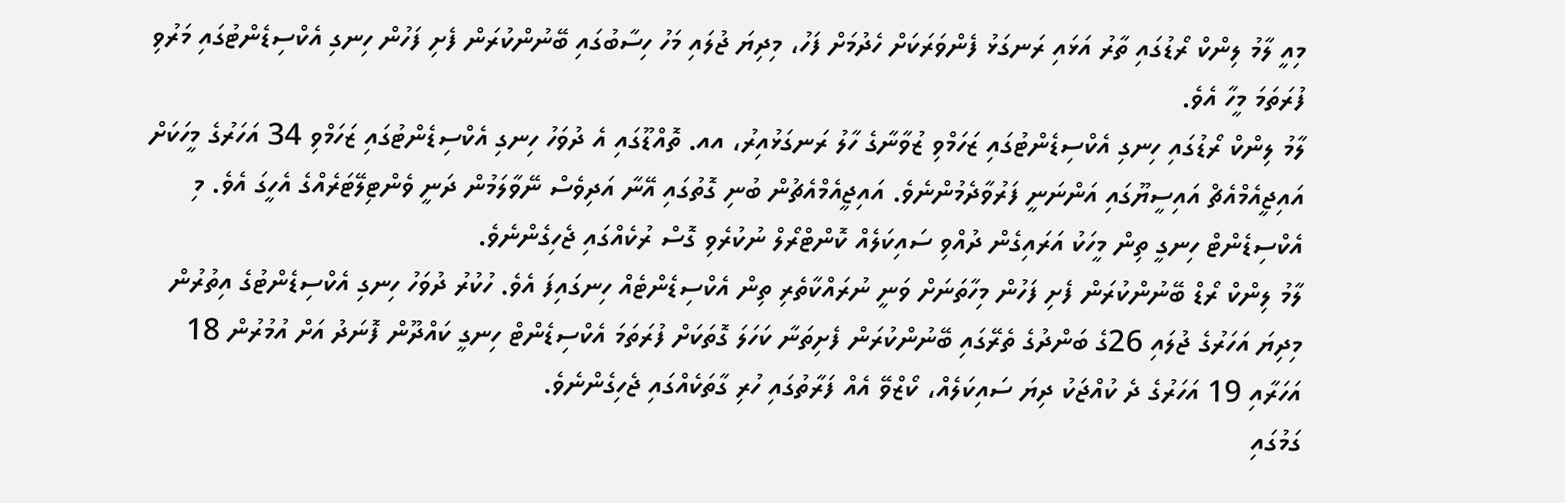މިއީ ލާމު ލިންކް ރޯޑުގައި ތާރު އަޅައި ރަނގަޅު ފެންވަރަކަށް ހެދުމަށް ފަހު، މިދިޔަ ޖުލައި މަހު ހިސާބުގައި ބޭނުންކުރަން ފެށި ފަހުން ހިނގި އެކްސިޑެންޓުގައި މަރުވި ފުރަތަމަ މީހާ އެވެ.
ލާމު ލިންކް ރޯޑުގައި ހިނގި އެކްސިޑެންޓުގައި ޒަހަމްވި ޒުވާނާގެ ހާލު ރަނގަޅުއިރު، އއ. ތޮއްޑޫގައި އެ ދުވަހު ހިނގި އެކްސިޑެންޓުގައި ޒަހަމްވި 34 އަހަރުގެ މީހަކަށް އައިޖީއެމްއެޗް އައިސީޔޫގައި އަންނަނީ ފަރުވާދެމުންނެވެ. އައިޖީއެމްއެޗުން ބުނި ގޮތުގައި އޭނާ އަދިވެސް ނޭވާލަމުން ދަނީ ވެންޓިލޭޓަރެއްގެ އެހީގަ އެވެ. މި އެކްސިޑެންޓް ހިނގީ ތިން މީހަކު އަރައިގެން ދުއްވި ސައިކަލެއް ކޮންޓްރޯލް ނުކުރެވި ގޮސް ރުކެއްގައި ޖެހިގެންނެވެ.
ލާމު ލިންކް ރޯޑް ބޭނުންކުރަން ފެށި ފަހުން މިހާތަނަށް ވަނީ ނުރައްކާތެރި ތިން އެކްސިޑެންޓެއް ހިނގައިފަ އެވެ. ހުކުރު ދުވަހު ހިނގި އެކްސިޑެންޓުގެ އިތުރުން މިދިޔަ އަހަރުގެ ޖުލައި 26ގެ ބަންދުގެ ތެރޭގައި ބޭނުންކުރަން ފެށިތަނާ ކަހަލަ ގޮތަކަށް ފުރަތަމަ އެކްސިޑެންޓް ހިނގީ ކައްދޫން ފޮނަދު އަށް އުމުރުން 18 އަހަރާއި 19 އަހަރުގެ ދެ ކުއްޖަކު ދިޔަ ސައިކަލެއް، ކޯޒްވޭ އެއް ފަރާތުގައި ހުރި ގާތަކެއްގައި ޖެހިގެންނެވެ.
ގަމުގައި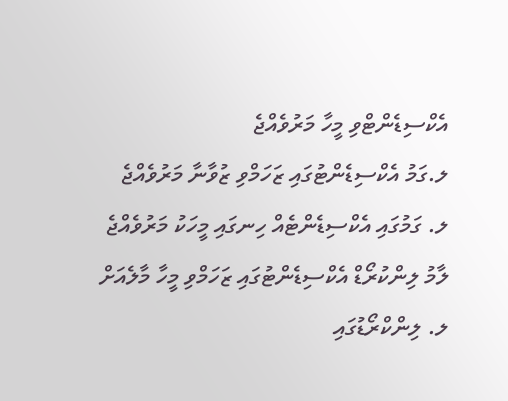އެކްސިޑެންޓްވި މީހާ މަރުވެއްޖެ
ލ.ގަމު އެކްސިޑެންޓުގައި ޒަހަމްވި ޒުވާނާ މަރުވެއްޖެ
ލ. ގަމުގައި އެކްސިޑެންޓެއް ހިނގައި މީހަކު މަރުވެއްޖެ
ލާމު ލިންކުރޯޑް އެކްސިޑެންޓުގައި ޒަހަމްވި މީހާ މާލެއަށް
ލ. ލިންކްރޯޑުގައި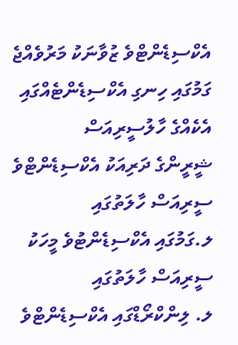އެކްސިޑެންޓްވެ ޒުވާނަކު މަރުވެއްޖެ
ގަމުގައި ހިނގި އެކްސިޑެންޓެއްގައި އެކެއްގެ ހާލުސީރިއަސް
ޝީރީންގެ ދަރިއަކު އެކްސިޑެންޓްވެ ސީރިއަސް ހާލަތުގައި
ލ.ގަމުގައި އެކްސިޑެންޓުވެ މީހަކު ސީރިއަސް ހާލަތުގައި
ލ. ލިންކްރޯޑްގައި އެކްސިޑެންޓްވެ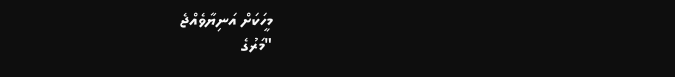މީހަކަށް އަނިޔާވެއްޖެ
"މަރުގެ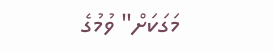މަގަކަށް" ވުމުގެ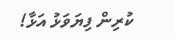ކުރިން ފިޔަވަޅު އަޅާ!